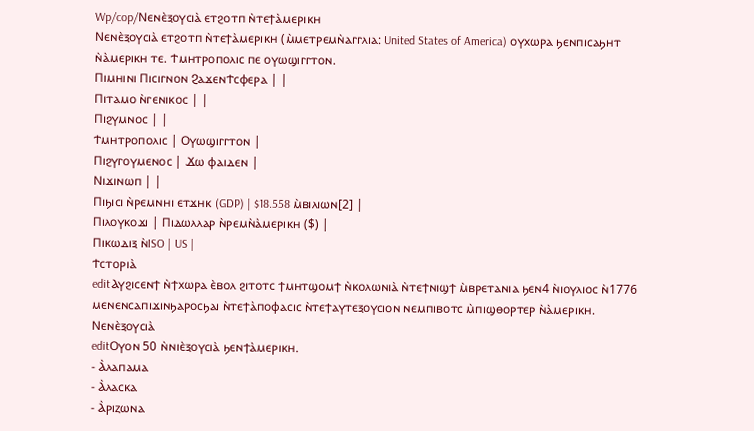Wp/cop/Ⲛⲉⲛⲉ̀ⲝⲟⲩⲥⲓⲁ̀ ⲉⲧϩⲟⲧⲡ ⲛ̀ⲧⲉϯⲁ̀ⲙⲉⲣⲓⲕⲏ
Ⲛⲉⲛⲉ̀ⲝⲟⲩⲥⲓⲁ̀ ⲉⲧϩⲟⲧⲡ ⲛ̀ⲧⲉϯⲁ̀ⲙⲉⲣⲓⲕⲏ (ⲙ̀ⲙⲉⲧⲣⲉⲙⲛ̀ⲁⲅⲅⲗⲓⲁ: United States of America) ⲟⲩⲭⲱⲣⲁ ϧⲉⲛⲡⲓⲥⲁϧⲏⲧ ⲛ̀ⲁ̀ⲙⲉⲣⲓⲕⲏ ⲧⲉ. Ϯⲙⲏⲧⲣⲟⲡⲟⲗⲓⲥ ⲡⲉ ⲟⲩⲱϣⲓⲅⲅⲧⲟⲛ.
Ⲡⲓⲙⲏⲓⲛⲓ Ⲡⲓⲥⲓⲅⲛⲟⲛ ϨⲁϫⲉⲛϮⲥⲫⲉⲣⲁ | |
Ⲡⲓⲧⲁⲙⲟ ⲛ̀ⲅⲉⲛⲓⲕⲟⲥ | |
Ⲡⲓϩⲩⲙⲛⲟⲥ | |
Ϯⲙⲏⲧⲣⲟⲡⲟⲗⲓⲥ | Ⲟⲩⲱϣⲓⲅⲅⲧⲟⲛ |
Ⲡⲓϩⲩⲅⲟⲩⲙⲉⲛⲟⲥ | Ϫⲱ ⲫⲁⲓⲇⲉⲛ |
Ⲛⲓϫⲓⲛⲱⲡ | |
Ⲡⲓϧⲓⲥⲓ ⲛ̀ⲣⲉⲙⲛⲏⲓ ⲉⲧϫⲏⲕ (GDP) | $18.558 ⲙ̀ⲃⲓⲗⲓⲱⲛ[2] |
Ⲡⲓⲗⲟⲩⲕⲟϫⲓ | Ⲡⲓⲇⲱⲗⲗⲁⲣ ⲛ̀ⲣⲉⲙⲛ̀ⲁ̀ⲙⲉⲣⲓⲕⲏ ($) |
Ⲡⲓⲕⲱⲇⲓⲝ ⲛ̀ISO | US |
Ϯⲥⲧⲟⲣⲓⲁ̀
editⲀⲩϩⲓⲥⲉⲛϯ ⲛ̀ϯⲭⲱⲣⲁ ⲉ̀ⲃⲟⲗ ϩⲓⲧⲟⲧⲥ ϯⲙⲏⲧϣⲟⲙϯ ⲛ̀ⲕⲟⲗⲱⲛⲓⲁ̀ ⲛ̀ⲧⲉϯⲛⲓϣϯ ⲙ̀ⲃⲣⲉⲧⲁⲛⲓⲁ ϧⲉⲛ4 ⲛ̀ⲓⲟⲩⲗⲓⲟⲥ ⲛ̀1776 ⲙⲉⲛⲉⲛⲥⲁⲡⲓϫⲓⲛϧⲁⲣⲟⲥϧⲁⲓ ⲛ̀ⲧⲉϯⲁ̀ⲡⲟⲫⲁⲥⲓⲥ ⲛ̀ⲧⲉϯⲁⲩⲧⲉⲝⲟⲩⲥⲓⲟⲛ ⲛⲉⲙⲡⲓⲃⲟⲧⲥ ⲙ̀ⲡⲓϣⲑⲟⲣⲧⲉⲣ ⲛ̀ⲁ̀ⲙⲉⲣⲓⲕⲏ.
Ⲛⲉⲛⲉ̀ⲝⲟⲩⲥⲓⲁ̀
editⲞⲩⲟⲛ 50 ⲛ̀ⲛⲓⲉ̀ⲝⲟⲩⲥⲓⲁ̀ ϧⲉⲛϯⲁ̀ⲙⲉⲣⲓⲕⲏ.
- Ⲁ̀ⲗⲁⲡⲁⲙⲁ
- Ⲁ̀ⲗⲁⲥⲕⲁ
- Ⲁ̀ⲣⲓⲍⲱⲛⲁ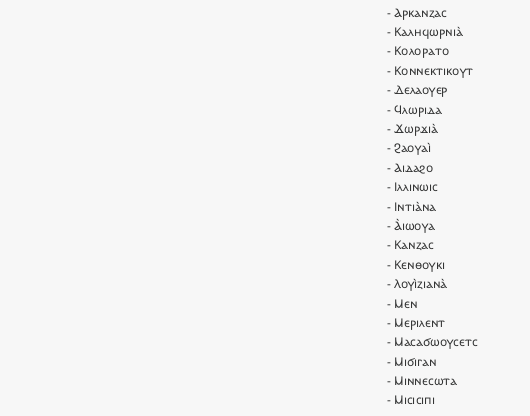- Ⲁⲣⲕⲁⲛⲍⲁⲥ
- Ⲕⲁⲗⲏϥⲱⲣⲛⲓⲁ̀
- Ⲕⲟⲗⲟⲣⲁⲧⲟ
- Ⲕⲟⲛⲛⲉⲕⲧⲓⲕⲟⲩⲧ
- Ⲇⲉⲗⲁⲟⲩⲉⲣ
- Ϥⲗⲱⲣⲓⲇⲁ
- Ϫⲱⲣϫⲓⲁ̀
- Ϩⲁⲟⲩⲁⲓ̀
- Ⲁⲓⲇⲁϩⲟ
- Ⲓⲗⲗⲓⲛⲱⲓⲥ
- Ⲓⲛⲧⲓⲁ̀ⲛⲁ
- Ⲁ̀ⲓⲱⲟⲩⲁ
- Ⲕⲁⲛⲍⲁⲥ
- Ⲕⲉⲛⲑⲟⲩⲕⲓ
- Ⲗⲟⲩⲓ̀ⲍⲓⲁⲛⲁ̀
- Ⲙⲉⲛ
- Ⲙⲉⲣⲓⲗⲉⲛⲧ
- Ⲙⲁⲥⲁϭⲱⲟⲩⲥⲉⲧⲥ
- Ⲙⲓϭⲓⲅⲁⲛ
- Ⲙⲓⲛⲛⲉⲥⲱⲧⲁ
- Ⲙⲓⲥⲓⲥⲓⲡⲓ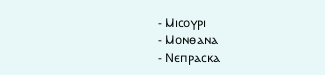- Ⲙⲓⲥⲟⲩⲣⲓ
- Ⲙⲟⲛⲑⲁⲛⲁ
- Ⲛⲉⲡⲣⲁⲥⲕⲁ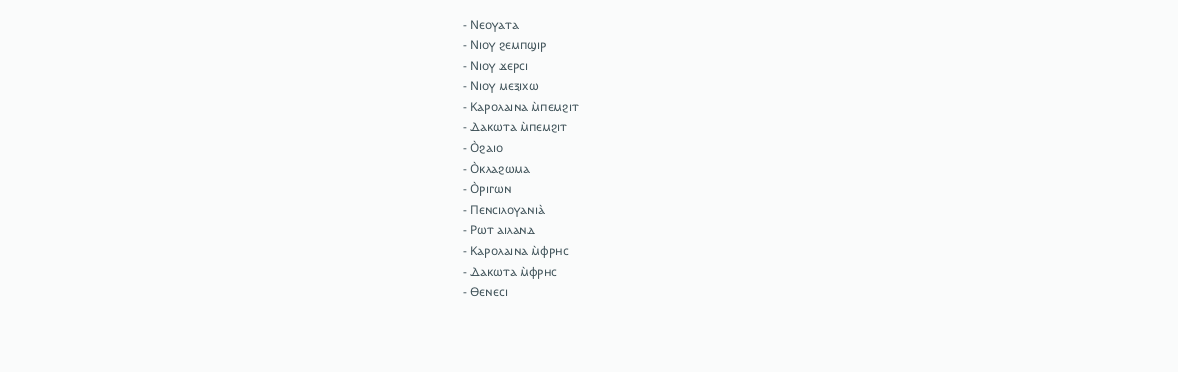- Ⲛⲉⲟⲩⲁⲧⲁ
- Ⲛⲓⲟⲩ ϩⲉⲙⲡϣⲓⲣ
- Ⲛⲓⲟⲩ ϫⲉⲣⲥⲓ
- Ⲛⲓⲟⲩ ⲙⲉⲝⲓⲭⲱ
- Ⲕⲁⲣⲟⲗⲁⲓⲛⲁ ⲙ̀ⲡⲉⲙϩⲓⲧ
- Ⲇⲁⲕⲱⲧⲁ ⲙ̀ⲡⲉⲙϩⲓⲧ
- Ⲟ̀ϩⲁⲓⲟ
- Ⲟ̀ⲕⲗⲁϩⲱⲙⲁ
- Ⲟ̀ⲣⲓⲅⲱⲛ
- Ⲡⲉⲛⲥⲓⲗⲟⲩⲁⲛⲓⲁ̀
- Ⲣⲱⲧ ⲁⲓⲗⲁⲛⲇ
- Ⲕⲁⲣⲟⲗⲁⲓⲛⲁ ⲙ̀ⲫⲣⲏⲥ
- Ⲇⲁⲕⲱⲧⲁ ⲙ̀ⲫⲣⲏⲥ
- Ⲑⲉⲛⲉⲥⲓ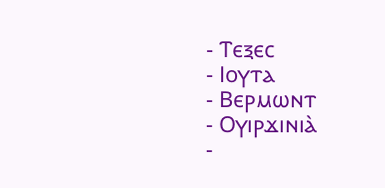- Ⲧⲉⲝⲉⲥ
- Ⲓⲟⲩⲧⲁ
- Ⲃⲉⲣⲙⲱⲛⲧ
- Ⲟⲩⲓⲣϫⲓⲛⲓⲁ̀
-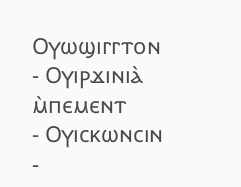Ⲟⲩⲱϣⲓⲅⲅⲧⲟⲛ
- Ⲟⲩⲓⲣϫⲓⲛⲓⲁ̀ ⲙ̀ⲡⲉⲙⲉⲛⲧ
- Ⲟⲩⲓⲥⲕⲱⲛⲥⲓⲛ
-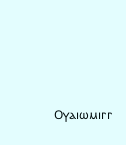Ⲟⲩⲁⲓⲱⲙⲓⲅⲅ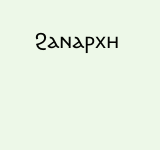Ϩⲁⲛⲁⲣⲭⲏ